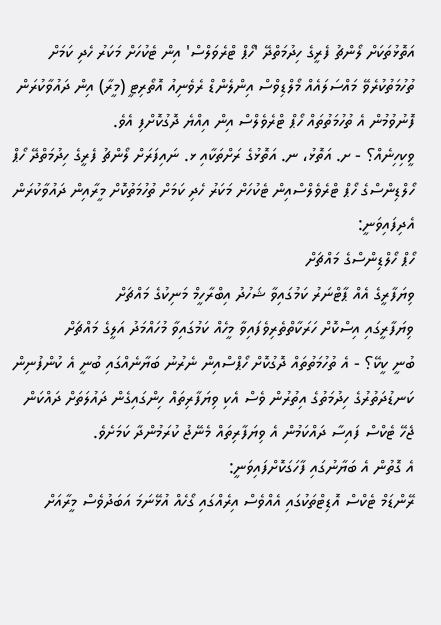އަތޮޅުތަކަށް ލޯންޗު ފެރީގެ ހިދުމަތްދޭ 'ހޯޕް ޓްރެވަލްސް' އިން ޓެކުހަށް މަކަރު ހެދި ކަމަށް ތުހުމަތުކުރެވޭ މައްސަލައެއް މޯލްޑިވްސް އިންލެންޑް ރެވެނިއު އޮތޯރިޓީ (މީރާ) އިން ދައުވާކުރަން ފޮނުވުމުން އެ ތުހުމަތުތައް ހޯޕް ޓްރެވެލްސް އިން އިއްޔެ ދޮގުކޮށްފި އެވެ.
ވީކިހިނެއް؟ - ށ. އަތޮޅު، ނ. އަތޮޅުގެ ރަށްތަކާއި ޅ. ނައިފަރަށް ލޯންޗު ފެރީގެ ހިދުމަތްދޭ ހޯޕް ހޯލްޑިންސްގެ ހޯޕް ޓްރެވެލްސްއިން ޓެކުހަށް މަކަރު ހެދި ކަމަށް ތުހުމަތުކޮށް މީރާއިން ދައުވާކުރަން އެދިފައިވަނީ:
ހޯޕް ހޯލްޑިންސްގެ މައްޗަށް
ވިޔަފާރީގެ އެއް ޕާޓްނަރު ކަމުގައިވާ ޝަހުދު އިބްރާހީމް މަނިކުގެ މައްޗަށް
ވިޔަފާރީގައި އިސްކޮށް ހަރަކާތްތެރިވެފައިވާ މީހެއް ކަމުގައިވާ މުހައްމަދު އަލީގެ މައްޗަށް
ބުނީ ކީކޭ؟ - އެ ތުހުމަތުތައް ދޮގުކޮށް ހޯޕްސްއިން ނެރުނު ބަޔާނެއްގައި ބުނީ އެ ކުންފުނިން ކަނޑުދަތުރުގެ ހިދުމަތުގެ އިތުރުން ވެސް އެކި ވިޔަފާރިތައް ހިންގައިގެން ދައުލަތަށް ދައްކަން ޖެހޭ ޓެކްސް ފައިސާ ދައްކަމުން އެ ވިޔަފާރިތައް މެނޭޖު ކުރަމުންދާ ކަމަށެވެ.
އެ ގޮތުން އެ ބަޔާނުގައި ފާހަގަކޮށްފައިވަނީ:
ރޭންޑަމް ޓެކްސް އޮޑިޓްތަކުގައި އެއްވެސް އިރެއްގައި ގޯހެއް އުޅޭނަމަ އަބަދުވެސް މީރާއަށް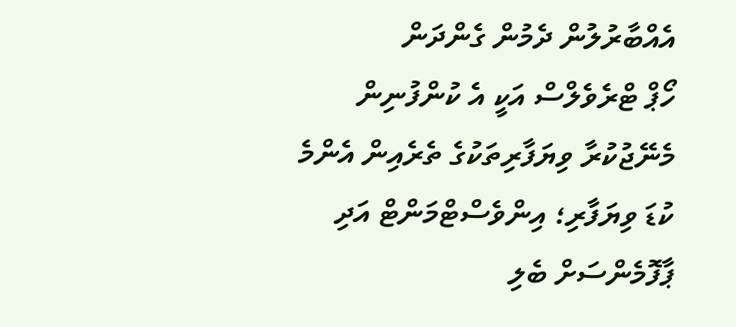އެއްބާރުލުން ދެމުން ގެންދަން
ހޯޕް ޓްރެވެލްސް އަކީ އެ ކުންފުނިން މެނޭޖުކުރާ ވިޔަފާރިތަކުގެ ތެރެއިން އެންމެ ކުޑަ ވިޔަފާރި؛ އިންވެސްޓްމަންޓް އަދި ޕާފޮމެންސަށް ބެލި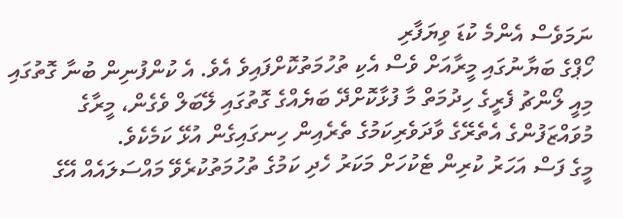ނަމަވެސް އެންމެ ކުޑަ ވިޔަފާރި
ހޯޕްގެ ބަޔާނުގައި މީރާއަށް ވެސް އެކި ތުހުމަތުކޮށްފައިވެ އެވެ. އެ ކުންފުނިން ބުނާ ގޮތުގައި މިއީ ލޯންޗު ފެރީގެ ހިދުމަތް މާ ފުޅާކޮށްދޭ ބަޔެއްގެ ގޮތުގައި ލޭބަލް ވެގެން، މީރާގެ މުވައްޒަފުންގެ އެތެރޭގެ ވާދަވެރިކަމުގެ ތެރެއިން ހިނގައިގެން އުޅޭ ކަމެކެވެ.
މީގެ ފަސް އަހަރު ކުރިން ޓެކުހަށް މަކަރު ހެދި ކަމުގެ ތުހުމަތުކުރެވޭ މައްސަލައެއް އޭގެ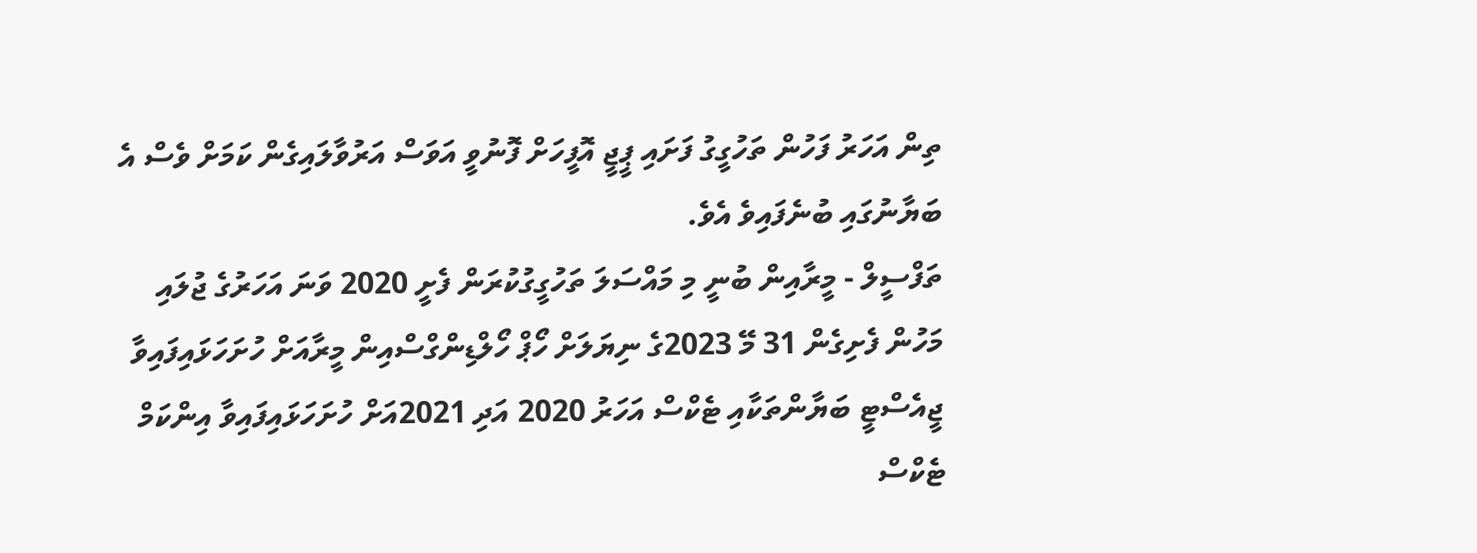ތިން އަހަރު ފަހުން ތަހުގީގު ފަށައި ޕީޖީ އޮފީހަށް ފޮނުވީ އަވަސް އަރުވާލައިގެން ކަމަށް ވެސް އެ ބަޔާނުގައި ބުނެފައިވެ އެވެ.
ތަފްސީލް - މީރާއިން ބުނީ މި މައްސަލަ ތަހުގީގުކުރަން ފެށީ 2020 ވަނަ އަހަރުގެ ޖުލައި މަހުން ފެށިގެން 31 މޭ 2023ގެ ނިޔަލަށް ހޯޕް ހޯލްޑިންގްސްއިން މީރާއަށް ހުށަހަޅައިފައިވާ ޖީއެސްޓީ ބަޔާންތަކާއި ޓެކްސް އަހަރު 2020 އަދި 2021އަށް ހުށަހަޅައިފައިވާ އިންކަމް ޓެކްސް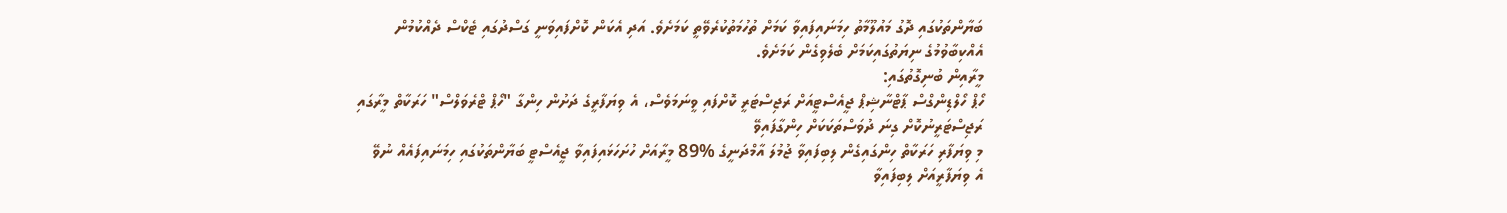ބަޔާންތަކުގައި ދޮގު މައުލޫމާތު ހިމަނައިފައިވާ ކަމަށް ތުހުމަތުކުރެވޭތީ ކަމަށެވެ. އަދި އެކަން ކޮށްފައިވަނީ ގަސްދުގައި ޓެކްސް ދެއްކުމުން އެއްކިބާވުމުގެ ނިޔަތުގައިކަމަށް ބެލެވިގެން ކަމަށެވެ.
މީރާއިން ބުނިގޮތުގައި:
ހޯޕް ހޯލްޑިންގްސް ޕާޓްނާޝިޕް ޖީއެސްޓީއަށް ރަޖިސްޓަރީ ކޮށްފައި ވީނަމަވެސް، އެ ވިޔަފާރީގެ ދަށުން ހިންގާ "ހޯޕް ޓްރެވަލްސް" ހަރަކާތް މީރާގައި ރަޖިސްޓަރީނުކޮށް ގިނަ ދުވަސްތަކަކަށް ހިންގާފައިވޭ
މި ވިޔަފާރި ހަރަކާތް ހިންގައިގެން ލިބިފައިވާ ޖުމުލަ އާމްދަނީގެ %89 މީރާއަށް ހުށަހަޅައިފައިވާ ޖީއެސްޓީ ބަޔާންތަކުގައި ހިމަނައިފައެއް ނުވޭ
އެ ވިޔަފާރީއަށް ލިބިފައިވާ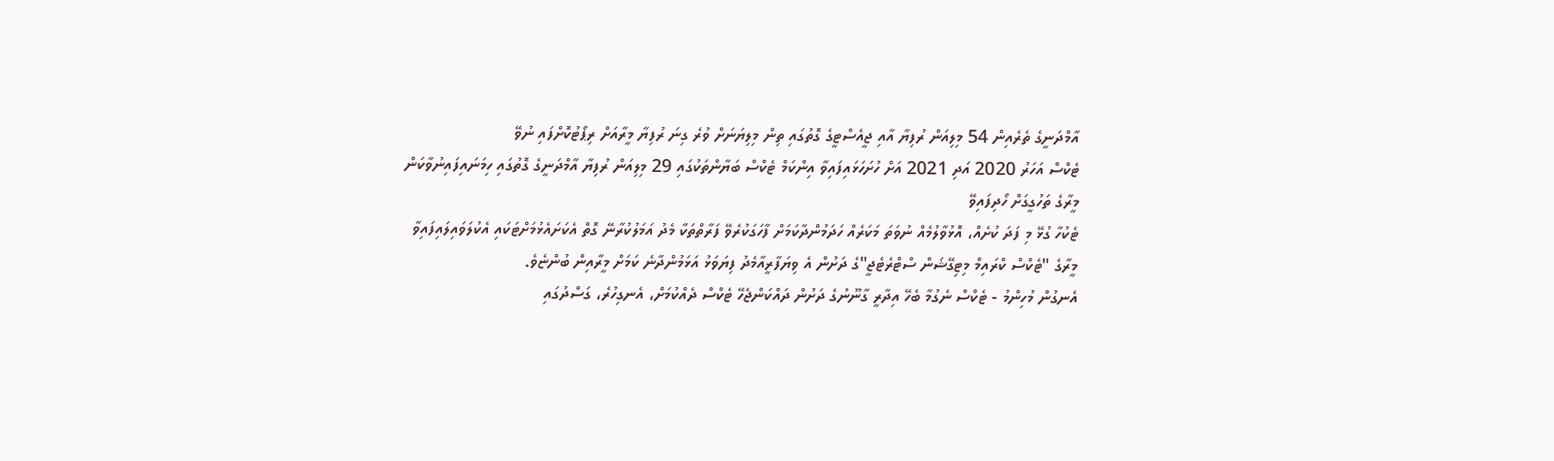އާމްދަނީގެ ތެރެއިން 54 މިލިއަން ރުފިޔާ އާއި ޖީއެސްޓީގެ ގޮތުގައި ތިން މިލިޔަނަށް ވުރެ ގިނަ ރުފިޔާ މީރާއަށް ރިޕޯޓުކޮށްފައި ނުވޭ
ޓެކްސް އަހަރު 2020 އަދި 2021 އަށް ހުށަހަޅައިފައިވާ އިންކަމް ޓެކްސް ބަޔާންތަކުގައި 29 މިލިއަން ރުފިޔާ އާމްދަނީގެ ގޮތުގައި ހިމަނައިފައިނުވާކަން މީރާގެ ތަހުގީގަށް ހޯދިފައިވޭ
ޓެކުހާ ގުޅޭ މި ފަދަ ކުށެއް، އޮޅުވާލުމެއް ނުވަތަ މަކަރެއް ހަދަމުންދާކަމަށް ފާހަގަކުރެވޭ ފަރާތްތަކާ މެދު އަމަލުކުރާނޭ ގޮތް އެކަށައެޅުމަށްޓަކައި އެކުލަވައިލައިފައިވާ މީރާގެ "ޓެކްސް ކްރައިމް މިޓިގޭޝަން ސްޓްރެޓެޖީ"ގެ ދަށުން އެ ވިޔަފާރީއާމެދު ފިޔަވަޅު އަޅަމުންދާނެ ކަމަށް މީރާއިން ބުންޏެވެ.
އެނގުން މުހިންމު - ޓެކްސް ނެގުމާ ބެހޭ އިދާރީ ގާނޫނުގެ ދަށުން ދައްކަންޖެހޭ ޓެކްސް ދެއްކުމަށް، އެނގިހުރެ، ގަސްދުގައި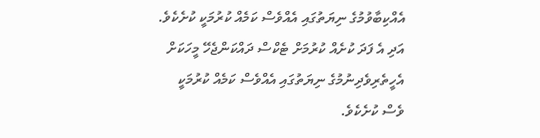އެއްކިބާވުމުގެ ނިޔަތުގައި އެއްވެސް ކަމެއް ކުރުމަކީ ކުށެކެވެ. އަދި އެ ފަދަ ކުށެއް ކުރުމަށް ޓެކްސް ދައްކަންޖެހޭ މީހަކަށް އެހީތެރިވެދިނުމުގެ ނިޔަތުގައި އެއްވެސް ކަމެއް ކުރުމަކީ ވެސް ކުށެކެވެ.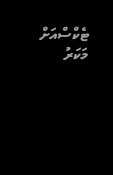ޓެކްސްއަށް މަކަރު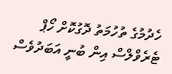ހެދުމުގެ ތުހުމަތު ދޮގުކޮށް ހޯޕް ޓެރެވްލްސް އިން ބުނީ އަބަދުވެސް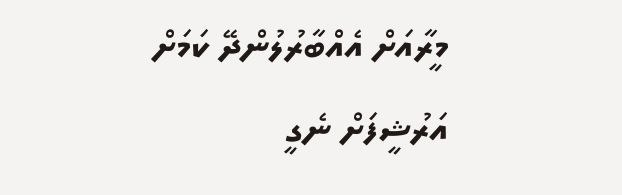މީރާއަށް އެއްބާރުލުންދޭ ކަމަށް
އަރުޝީފަށް ނެގީ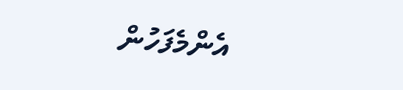އެންމެފަހުން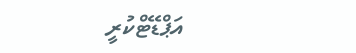އަޕްޑޭޓްކުރީ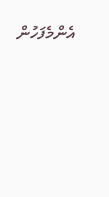އެންމެފަހުން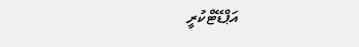އަޕްޑޭޓްކުރީ